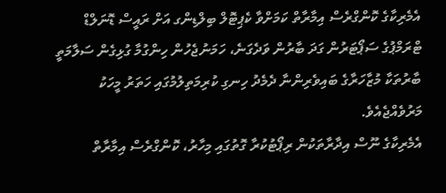އެމެރިކާގެ ކޮންގްރެސް އިމާރާތް ކަމަށްވާ ކެޕިޓޮލް ބިލްޑިންގ އަށް ރައީސް ޑޮނަލްޑް ޓްރަމްޕުގެ ސަޕޯޓަރުން ގަދަ ބާރުން ވަދެގަނެ، ހަމަނުޖެހުން ހިންގުމާ ގުޅިގެން ސަލާމަތީ ބާރުތަކާ މުޒާހަރާގެ ބައިވެރިންނާ ދެމެދު ހިނގި ކުރިމަތިލުމުގައި ހަތަރު މީހަކު މަރުވެއްޖެއެވެ.
އެމެރިކާގެ ނޫސް އިދާރާތަކުން ރިޕޯޓުކުރާ ގޮތުގައި މިހާރު، ކޮންގްރެސް އިމާރާތް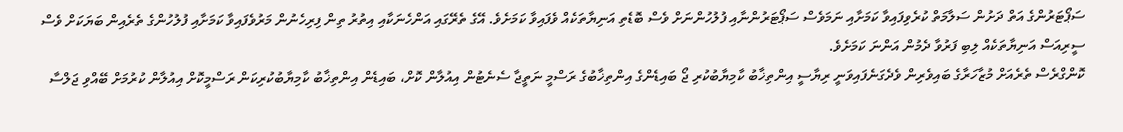ސަޕޯޓަރުންގެ އަތް ދަށުން ސަލާމަތް ކުރެވިފައިވާ ކަމަށާއި ނަމަވެސް ސަޕޯޓަރުންނާއި ފުލުހުންނަށް ވެސް ބޮޑެތި އަނިޔާތަކެއް ވެފައިވާ ކަމަށެވެ. އޭގެ ތެރޭގައި އަންހެނަކާއި އިތުރު ތިން ފިރިހެނުން މަރުވެފައިވާ ކަމަށާއި ފުލުހުންގެ ތެރެއިން ބަޔަކަށް ވެސް ސީރިއަސް އަނިޔާތަކެއް ލިބި ފަރުވާ ދެމުން އަންނަ ކަމަށެވެ.
ކޮންގްރެސް ތެރެއަށް މުޒާހަރާގެ ބައިވެރިން ވެދެގަނެފައިވަނީ ރިޔާސީ އިންތިޚާބު ކާމިޔާބުކުރި ޖޯ ބައިޑެންގެ އިންތިޚާބުގެ ރަސްމީ ނަތީޖާ ސެނެޓުން އިއުލާން ކޮށް، ބައިޑެން އިންތިޚާބު ކާމިޔާބުކުރިކަން ރަސްމީކޮށް އިއުލާން ކުރުމަށް ބޭއްވި ޖަލްސާ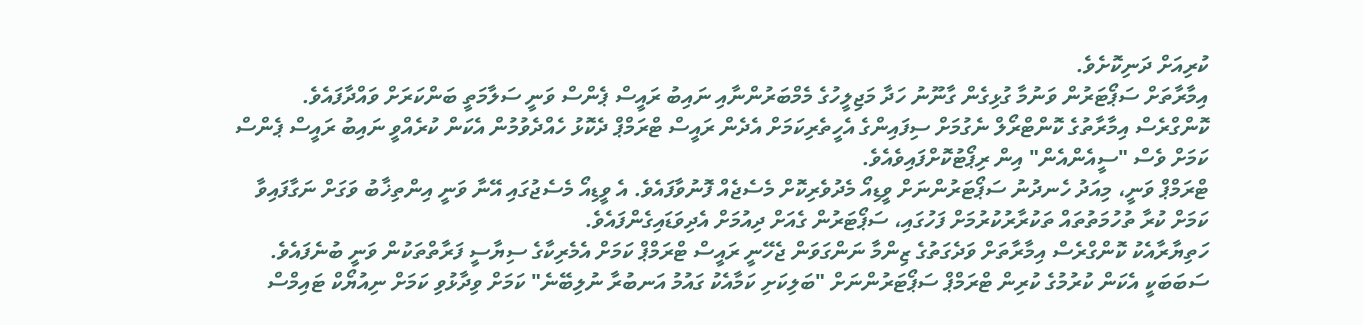ކުރިއަށް ދަނިކޮށެވެ.
އިމާރާތަށް ސަޕޯޓަރުން ވަނުމާ ގުޅިގެން ގާނޫނު ހަދާ މަޖިލީހުގެ މެމްބަރުންނާއި ނައިބު ރައީސް ޕެންސް ވަނީ ސަލާމަތީ ބަންކަރަށް ވައްދާފައެވެ.
ކޮންގްރެސް އިމާރާތުގެ ކޮންޓްރޯލް ނެގުމަށް ސިފައިންގެ އެހީތެރިކަމަށް އެދެން ރައީސް ޓްރަމްޕް ދެކޮޅު ހެއްދެވުމުން އެކަން ކުރެއްވީ ނައިބު ރައީސް ޕެންސް ކަމަށް ވެސް "ސީއެންއެން" އިން ރިޕޯޓުކޮށްފައިވެއެވެ.
ޓްރަމްޕް ވަނީ، މިއަދު ހެނދުނު ސަޕޯޓަރުންނަށް ވީޑިއޯ މެދުވެރިކޮށް މެސެޖެއް ފޮނުވާފައެވެ. އެ ވީޑިއޯ މެސެޖުގައި އޭނާ ވަނީ އިންތިޚާބު ވަގަށް ނަގާފައިވާ ކަމަށް ކުރާ ތުހުމަތުތައް ތަކުރާރުކުރުމަށް ފަހުގައި، ސަޕޯޓަރުން ގެއަށް ދިއުމަށް އެދިވަޑައިގެންފައެވެ.
ހަތިޔާރާއެކު ކޮންގްރެސް އިމާރާތަށް ވަދެގަތުގެ ޒިންމާ ނަންގަވަން ޖެހޭނީ ރައީސް ޓްރަމްޕް ކަމަށް އެމެރިކާގެ ސިޔާސީ ފަރާތްތަކުން ވަނީ ބުނެފައެވެ. ސަބަބަކީ އެކަން ކުރުމުގެ ކުރިން ޓްރަމްޕް ސަޕޯޓަރުންނަށް "ބަލިކަށި ކަމާއެކު ގައުމު އަނބުރާ ނުލިބޭނެ" ކަމަށް ވިދާޅުވި ކަމަށް ނިއުޔޯކް ޓައިމްސް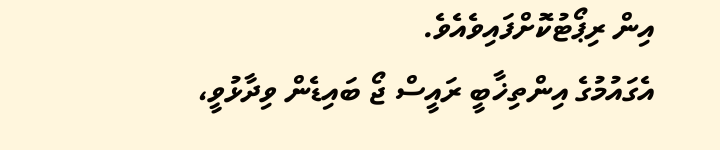އިން ރިޕޯޓުކޮށްފައިވެއެވެ.
އެގައުމުގެ އިންތިޚާބީ ރައީސް ޖޯ ބައިޑެން ވިދާޅުވީ،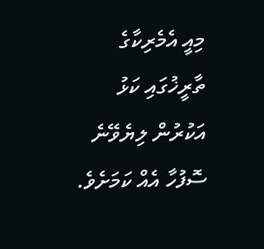މިއީ އެމެރިކާގެ ތާރީޚުގައި ކަޅު އަކުރުން ލިޔެވޭނެ ސޮފުހާ އެއް ކަމަށެވެ.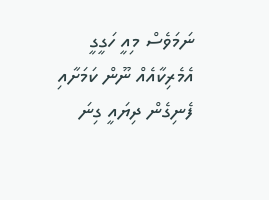ނަމަވެސް މިއީ ހަގީގީ އެމެރިކާއެއް ނޫން ކަމަށާއި ފެނިގެން ދިޔައީ ގިނަ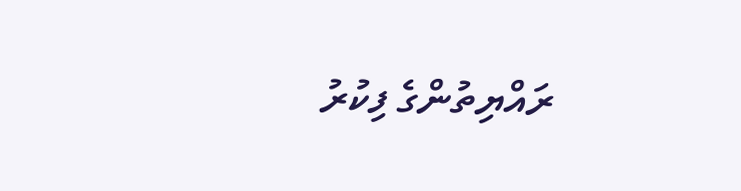ރައްޔިތުންގެ ފިކުރު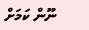ނޫން ކަމަށް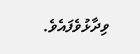ވިދާޅުވެފައެވެ.